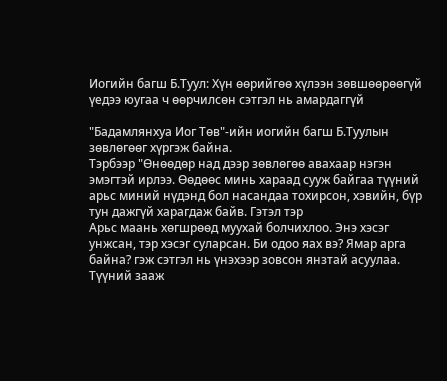Иогийн багш Б.Туул: Хүн өөрийгөө хүлээн зөвшөөрөөгүй үедээ юугаа ч өөрчилсөн сэтгэл нь амардаггүй

"Бадамлянхуа Иог Төв"-ийн иогийн багш Б.Туулын зөвлөгөөг хүргэж байна.
Тэрбээр "Өнөөдөр над дээр зөвлөгөө авахаар нэгэн эмэгтэй ирлээ. Өөдөөс минь хараад сууж байгаа түүний арьс миний нүдэнд бол насандаа тохирсон, хэвийн, бүр тун дажгүй харагдаж байв. Гэтэл тэр
Арьс маань хөгшрөөд муухай болчихлоо. Энэ хэсэг унжсан, тэр хэсэг суларсан. Би одоо яах вэ? Ямар арга байна? гэж сэтгэл нь үнэхээр зовсон янзтай асуулаа.
Түүний зааж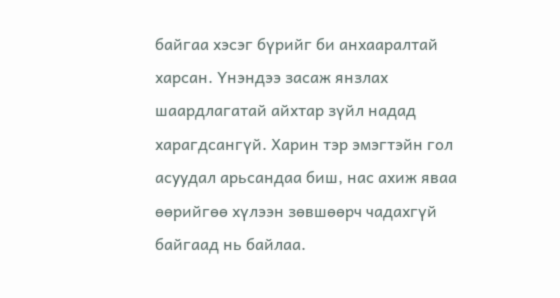байгаа хэсэг бүрийг би анхааралтай харсан. Үнэндээ засаж янзлах шаардлагатай айхтар зүйл надад харагдсангүй. Харин тэр эмэгтэйн гол асуудал арьсандаа биш, нас ахиж яваа өөрийгөө хүлээн зөвшөөрч чадахгүй байгаад нь байлаа.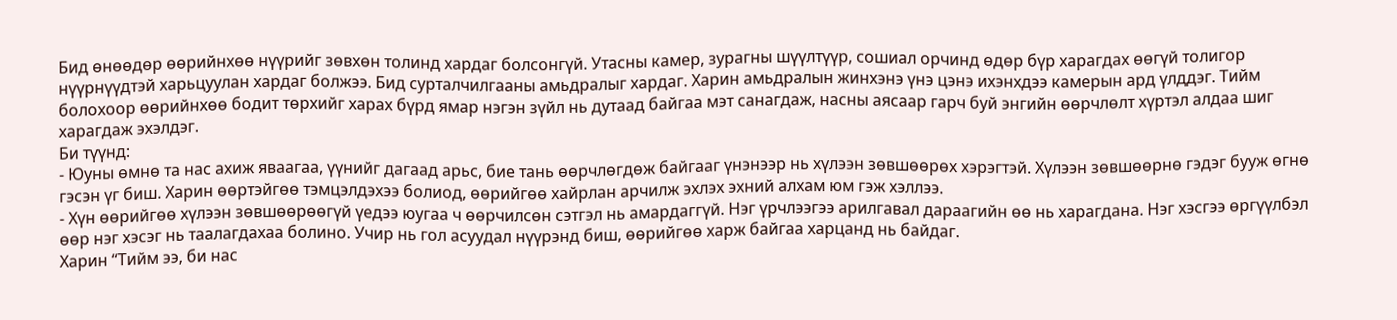Бид өнөөдөр өөрийнхөө нүүрийг зөвхөн толинд хардаг болсонгүй. Утасны камер, зурагны шүүлтүүр, сошиал орчинд өдөр бүр харагдах өөгүй толигор нүүрнүүдтэй харьцуулан хардаг болжээ. Бид сурталчилгааны амьдралыг хардаг. Харин амьдралын жинхэнэ үнэ цэнэ ихэнхдээ камерын ард үлддэг. Тийм болохоор өөрийнхөө бодит төрхийг харах бүрд ямар нэгэн зүйл нь дутаад байгаа мэт санагдаж, насны аясаар гарч буй энгийн өөрчлөлт хүртэл алдаа шиг харагдаж эхэлдэг.
Би түүнд:
- Юуны өмнө та нас ахиж яваагаа, үүнийг дагаад арьс, бие тань өөрчлөгдөж байгааг үнэнээр нь хүлээн зөвшөөрөх хэрэгтэй. Хүлээн зөвшөөрнө гэдэг бууж өгнө гэсэн үг биш. Харин өөртэйгөө тэмцэлдэхээ болиод, өөрийгөө хайрлан арчилж эхлэх эхний алхам юм гэж хэллээ.
- Хүн өөрийгөө хүлээн зөвшөөрөөгүй үедээ юугаа ч өөрчилсөн сэтгэл нь амардаггүй. Нэг үрчлээгээ арилгавал дараагийн өө нь харагдана. Нэг хэсгээ өргүүлбэл өөр нэг хэсэг нь таалагдахаа болино. Учир нь гол асуудал нүүрэнд биш, өөрийгөө харж байгаа харцанд нь байдаг.
Харин “Тийм ээ, би нас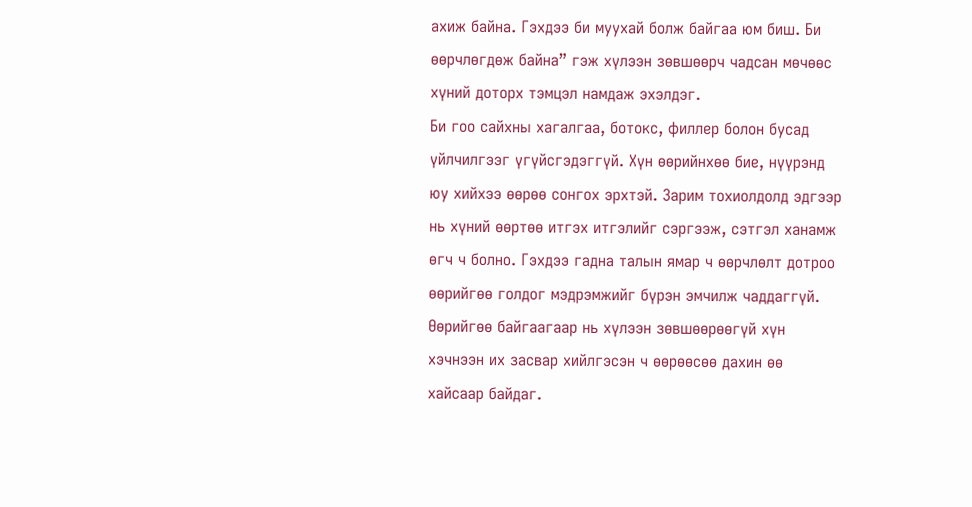ахиж байна. Гэхдээ би муухай болж байгаа юм биш. Би өөрчлөгдөж байна” гэж хүлээн зөвшөөрч чадсан мөчөөс хүний доторх тэмцэл намдаж эхэлдэг.
Би гоо сайхны хагалгаа, ботокс, филлер болон бусад үйлчилгээг үгүйсгэдэггүй. Хүн өөрийнхөө бие, нүүрэнд юу хийхээ өөрөө сонгох эрхтэй. Зарим тохиолдолд эдгээр нь хүний өөртөө итгэх итгэлийг сэргээж, сэтгэл ханамж өгч ч болно. Гэхдээ гадна талын ямар ч өөрчлөлт дотроо өөрийгөө голдог мэдрэмжийг бүрэн эмчилж чаддаггүй.
Өөрийгөө байгаагаар нь хүлээн зөвшөөрөөгүй хүн хэчнээн их засвар хийлгэсэн ч өөрөөсөө дахин өө хайсаар байдаг.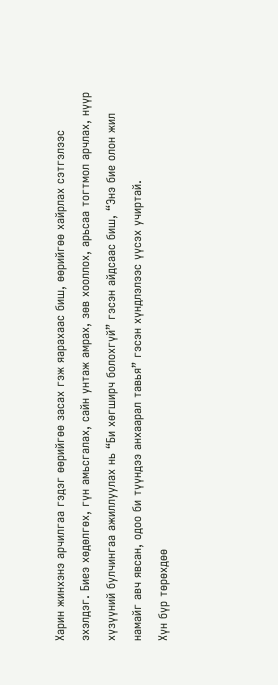Харин жинхэнэ арчилгаа гэдэг өөрийгөө засах гэж яарахаас биш, өөрийгөө хайрлах сэтгэлээс эхэлдэг. Биеэ хөдөлгөх, гүн амьсгалах, сайн унтаж амрах, зөв хооллох, арьсаа тогтмол арчлах, нүүр хүзүүний булчингаа ажиллуулах нь “Би хөгширч болохгүй” гэсэн айдсаас биш, “Энэ бие олон жил намайг авч явсан, одоо би түүндээ анхаарал тавья” гэсэн хүндлэлээс үүсэх учиртай.
Хүн бүр төрөхдөө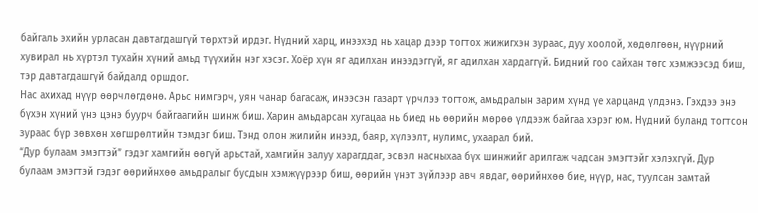байгаль эхийн урласан давтагдашгүй төрхтэй ирдэг. Нүдний харц, инээхэд нь хацар дээр тогтох жижигхэн зураас, дуу хоолой, хөдөлгөөн, нүүрний хувирал нь хүртэл тухайн хүний амьд түүхийн нэг хэсэг. Хоёр хүн яг адилхан инээдэггүй, яг адилхан хардаггүй. Бидний гоо сайхан төгс хэмжээсэд биш, тэр давтагдашгүй байдалд оршдог.
Нас ахихад нүүр өөрчлөгдөнө. Арьс нимгэрч, уян чанар багасаж, инээсэн газарт үрчлээ тогтож, амьдралын зарим хүнд үе харцанд үлдэнэ. Гэхдээ энэ бүхэн хүний үнэ цэнэ буурч байгаагийн шинж биш. Харин амьдарсан хугацаа нь биед нь өөрийн мөрөө үлдээж байгаа хэрэг юм. Нүдний буланд тогтсон зураас бүр зөвхөн хөгшрөлтийн тэмдэг биш. Тэнд олон жилийн инээд, баяр, хүлээлт, нулимс, ухаарал бий.
“Дур булаам эмэгтэй” гэдэг хамгийн өөгүй арьстай, хамгийн залуу харагддаг, эсвэл насныхаа бүх шинжийг арилгаж чадсан эмэгтэйг хэлэхгүй. Дур булаам эмэгтэй гэдэг өөрийнхөө амьдралыг бусдын хэмжүүрээр биш, өөрийн үнэт зүйлээр авч явдаг, өөрийнхөө бие, нүүр, нас, туулсан замтай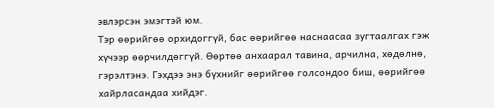эвлэрсэн эмэгтэй юм.
Тэр өөрийгөө орхидоггүй, бас өөрийгөө наснаасаа зугтаалгах гэж хүчээр өөрчилдөггүй. Өөртөө анхаарал тавина, арчилна, хөдөлнө, гэрэлтэнэ. Гэхдээ энэ бүхнийг өөрийгөө голсондоо биш, өөрийгөө хайрласандаа хийдэг.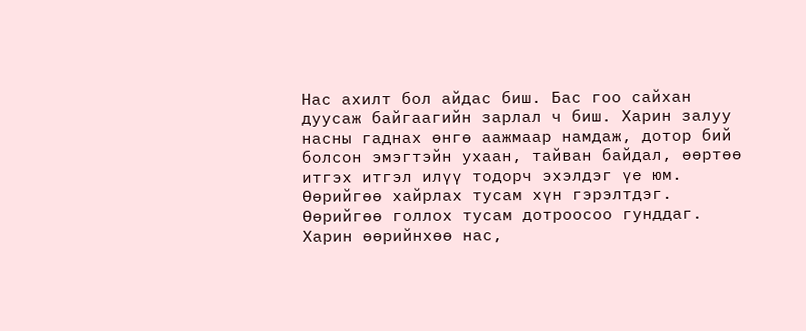Нас ахилт бол айдас биш. Бас гоо сайхан дуусаж байгаагийн зарлал ч биш. Харин залуу насны гаднах өнгө аажмаар намдаж, дотор бий болсон эмэгтэйн ухаан, тайван байдал, өөртөө итгэх итгэл илүү тодорч эхэлдэг үе юм.
Өөрийгөө хайрлах тусам хүн гэрэлтдэг. Өөрийгөө голлох тусам дотроосоо гунддаг. Харин өөрийнхөө нас,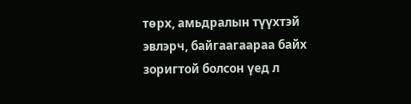төрх, амьдралын түүхтэй эвлэрч, байгаагаараа байх зоригтой болсон үед л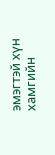эмэгтэй хүн хамгийн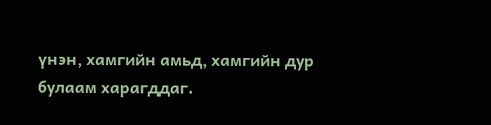үнэн, хамгийн амьд, хамгийн дур булаам харагддаг.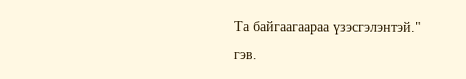Та байгаагаараа үзэсгэлэнтэй." гэв.